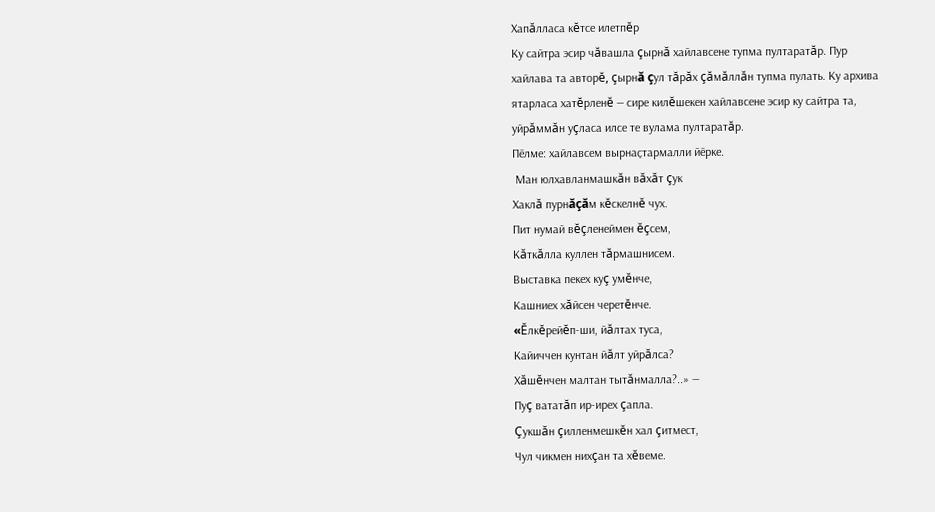Хапăлласа кĕтсе илетпĕр
Ку сайтра эсир чăвашла çырнă хайлавсене тупма пултаратăр. Пур
хайлава та авторĕ, çырнă çул тăрăх çăмăллăн тупма пулать. Ку архива
ятарласа хатĕрленĕ — сире килĕшекен хайлавсене эсир ку сайтра та,
уйрăммăн уçласа илсе те вулама пултаратăр.
Пӗлме: хайлавсем вырнаҫтармалли йӗрке.
 Ман юлхавланмашкăн вăхăт çук
Хаклă пурнăçăм кĕскелнĕ чух.
Пит нумай вĕçленеймен ĕçсем,
Кăткăлла куллен тăрмашнисем.
Выставка пекех куç умĕнче,
Кашниех хăйсен черетĕнче.
«Ĕлкĕрейĕп-ши, йăлтах туса,
Кайиччен кунтан йăлт уйрăлса?
Хăшĕнчен малтан тытăнмалла?..» —
Пуç вататăп ир-ирех çапла.
Çукшăн çилленмешкĕн хал çитмест,
Чул чикмен нихçан та хĕвеме.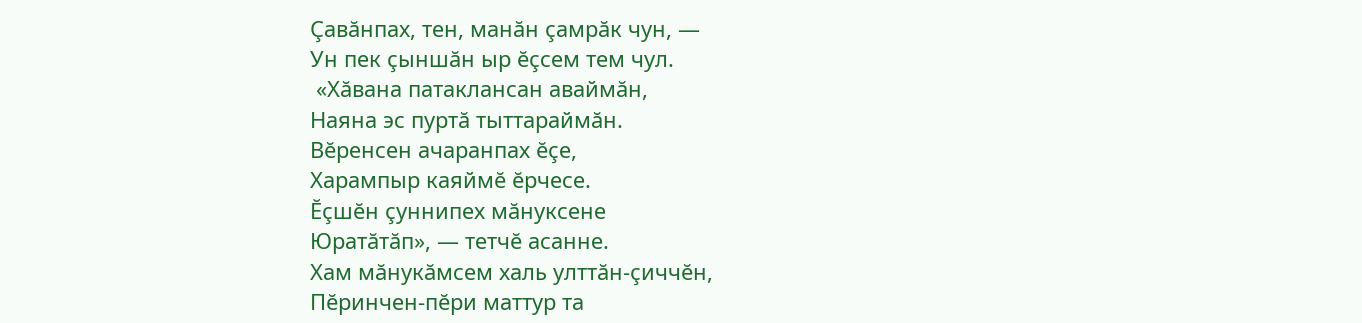Çавăнпах, тен, манăн çамрăк чун, —
Ун пек çыншăн ыр ĕçсем тем чул.
 «Хăвана патаклансан аваймăн,
Наяна эс пуртă тыттараймăн.
Вĕренсен ачаранпах ĕçе,
Харампыр каяймĕ ĕрчесе.
Ĕçшĕн çуннипех мăнуксене
Юратăтăп», — тетчĕ асанне.
Хам мăнукăмсем халь улттăн-çиччĕн,
Пĕринчен-пĕри маттур та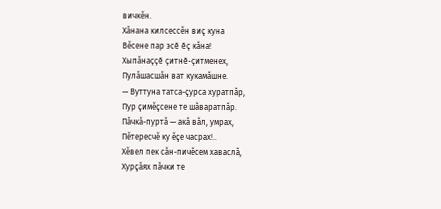вичкĕн.
Хăнана килсессĕн виç куна
Вĕсене пар эсĕ ĕç кăна!
Хыпăнаççĕ çитнĕ-çитменех,
Пулăшасшăн ват кукамăшне.
— Вуттуна татса-çурса хуратпăр,
Пур çимĕçсене те шăваратпăр.
Пăчкă-пуртă — акă вăл, умрах,
Пĕтересчĕ ку ĕçе часрах!..
Хĕвел пек сăн-пичĕсем хаваслă,
Хурçăях пăчки те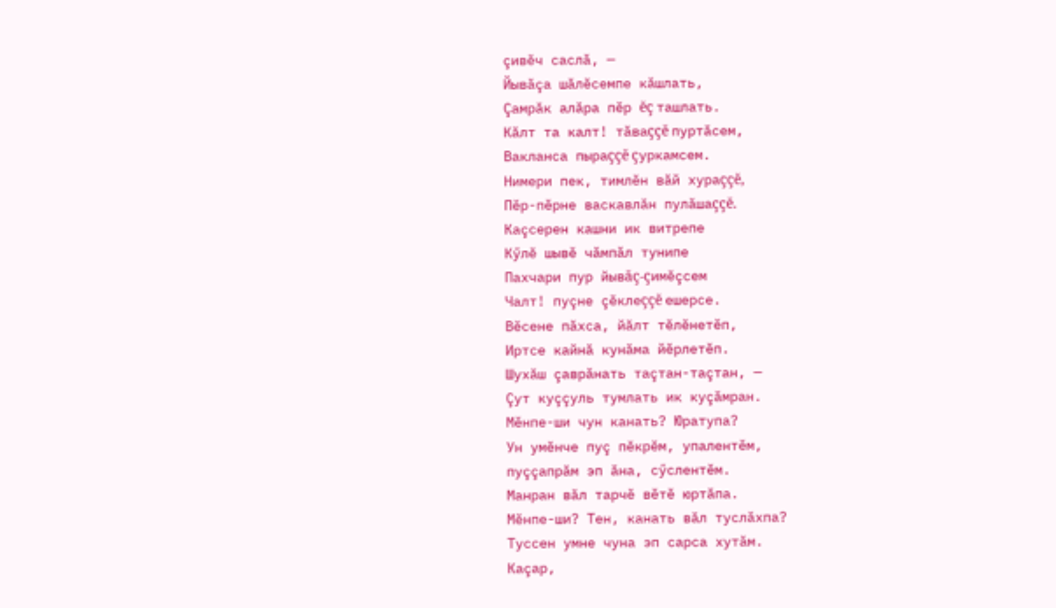çивĕч саслă, —
Йывăçа шăлĕсемпе кăшлать,
Çамрăк алăра пĕр ĕç ташлать.
Кăлт та калт! тăваççĕ пуртăсем,
Вакланса пыраççĕ çуркамсем.
Нимери пек, тимлĕн вăй хураççĕ,
Пĕр-пĕрне васкавлăн пулăшаççĕ.
Каçсерен кашни ик витрепе
Кӳлĕ шывĕ чăмпăл тунипе
Пахчари пур йывăç-çимĕçсем
Чалт! пуçне çĕклеççĕ ешерсе.
Вĕсене пăхса, йăлт тĕлĕнетĕп,
Иртсе кайнă кунăма йĕрлетĕп.
Шухăш çаврăнать таçтан-таçтан, —
Çут куççуль тумлать ик куçăмран.
Мĕнпе-ши чун канать? Юратупа?
Ун умĕнче пуç пĕкрĕм, упалентĕм,
пуççапрăм эп ăна, сӳслентĕм.
Манран вăл тарчĕ вĕтĕ юртăпа.
Мĕнпе-ши? Тен, канать вăл туслăхпа?
Туссен умне чуна эп сарса хутăм.
Каçар,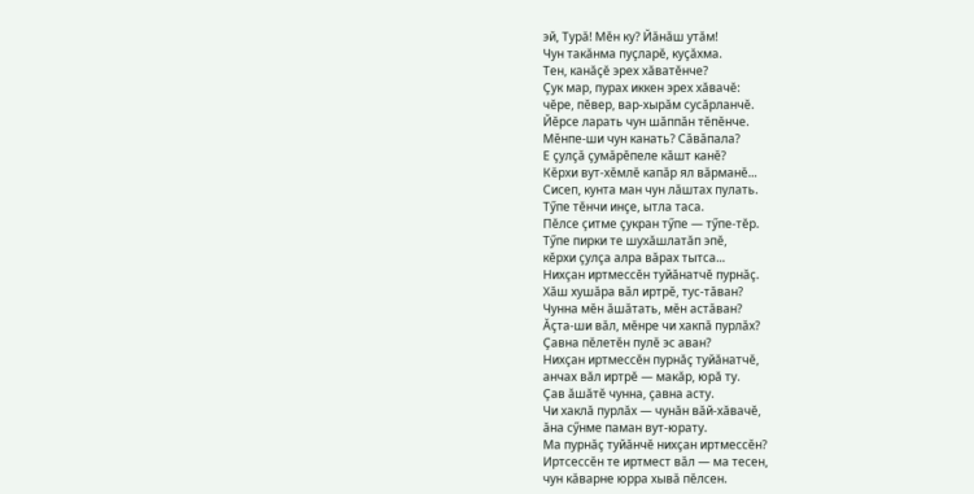эй, Турă! Мĕн ку? Йăнăш утăм!
Чун такăнма пуçларĕ, куçăхма.
Тен, канăçĕ эрех хăватĕнче?
Çук мар, пурах иккен эрех хăвачĕ:
чĕре, пĕвер, вар-хырăм сусăрланчĕ.
Йĕрсе ларать чун шăппăн тĕпĕнче.
Мĕнпе-ши чун канать? Сăвăпала?
Е çулçă çумăрĕпеле кăшт канĕ?
Кĕрхи вут-хĕмлĕ капăр ял вăрманĕ...
Сисеп, кунта ман чун лăштах пулать.
Тӳпе тĕнчи инçе, ытла таса.
Пĕлсе çитме çукран тӳпе — тӳпе-тĕр.
Тӳпе пирки те шухăшлатăп эпĕ,
кĕрхи çулçа алра вăрах тытса...
Нихçан иртмессĕн туйăнатчĕ пурнăç.
Хăш хушăра вăл иртрĕ, тус-тăван?
Чунна мĕн ăшăтать, мĕн астăван?
Ăçта-ши вăл, мĕнре чи хакпă пурлăх?
Çавна пĕлетĕн пулĕ эс аван?
Нихçан иртмессĕн пурнăç туйăнатчĕ,
анчах вăл иртрĕ — макăр, юрă ту.
Çав ăшăтĕ чунна, çавна асту.
Чи хаклă пурлăх — чунăн вăй-хăвачĕ,
ăна сӳнме паман вут-юрату.
Ма пурнăç туйăнчĕ нихçан иртмессĕн?
Иртсессĕн те иртмест вăл — ма тесен,
чун кăварне юрра хывă пĕлсен.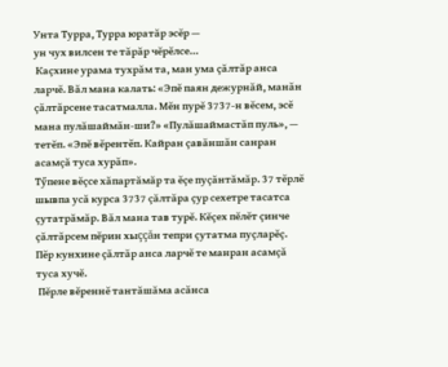Унта Турра, Турра юратăр эсĕр —
ун чух вилсен те тăрăр чĕрĕлсе...
 Каçхине урама тухрăм та, ман ума çăлтăр анса ларчĕ. Вăл мана калать: «Эпĕ паян дежурнăй, манăн çăлтăрсене тасатмалла. Мĕн пурĕ 3737-н вĕсем, эсĕ мана пулăшаймăн-ши?» «Пулăшаймастăп пуль», — тетĕп. «Эпĕ вĕрентĕп. Кайран çавăншăн санран асамçă туса хурăп».
Тӳпене вĕçсе хăпартăмăр та ĕçе пуçăнтăмăр. 37 тĕрлĕ шывпа усă курса 3737 çăлтăра çур сехетре тасатса çутатрăмăр. Вăл мана тав турĕ. Кĕçех пĕлĕт çинче çăлтăрсем пĕрин хыççăн тепри çутатма пуçларĕç.
Пĕр кунхине çăлтăр анса ларчĕ те манран асамçă туса хучĕ.
 Пĕрле вĕреннĕ тантăшăма асăнса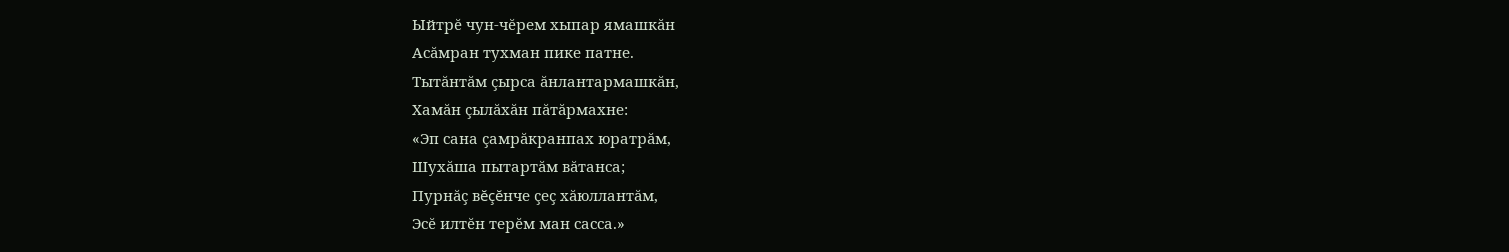Ыйтрĕ чун-чĕрем хыпар ямашкăн
Асăмран тухман пике патне.
Тытăнтăм çырса ăнлантармашкăн,
Хамăн çылăхăн пăтăрмахне:
«Эп сана çамрăкранпах юратрăм,
Шухăша пытартăм вăтанса;
Пурнăç вĕçĕнче çеç хăюллантăм,
Эсĕ илтĕн терĕм ман сасса.»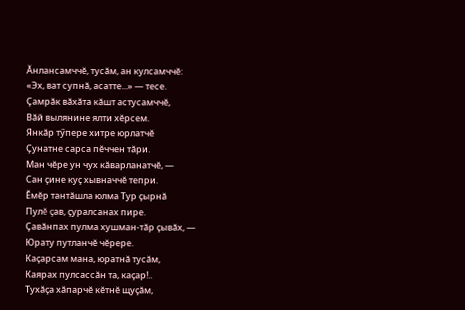Ăнлансамччĕ, тусăм, ан кулсамччĕ:
«Эх, ват супнă, асатте...» — тесе.
Çамрăк вăхăта кăшт астусамччĕ,
Вăй вылянине ялти хĕрсем.
Янкăр тӳпере хитре юрлатчĕ
Çунатне сарса пĕччен тăри.
Ман чĕре ун чух кăварланатчĕ, —
Сан çине куç хывначчĕ тепри.
Ĕмĕр тантăшла юлма Тур çырнă
Пулĕ çав, çуралсанах пире.
Çавăнпах пулма хушман-тăр çывăх, —
Юрату путланчĕ чĕрере.
Каçарсам мана, юратнă тусăм,
Каярах пулсассăн та, каçар!..
Тухăçа хăпарчĕ кĕтнĕ щуçăм,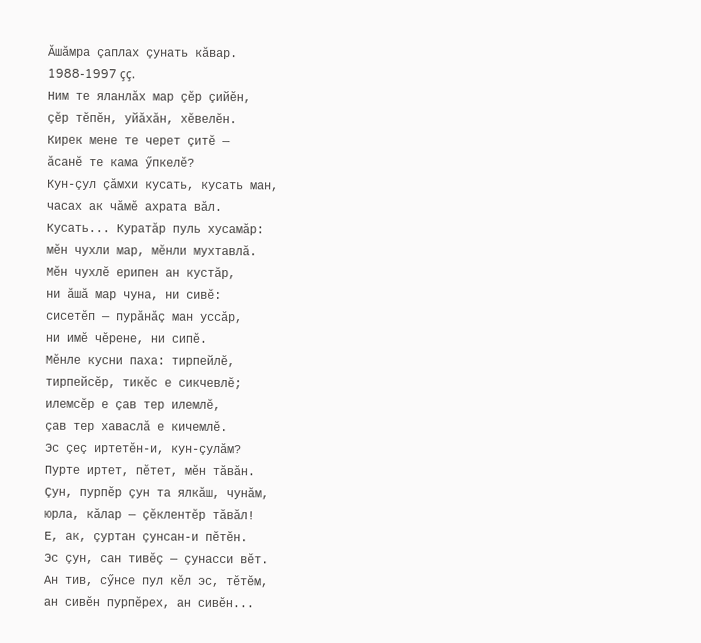Ăшăмра çаплах çунать кăвар.
1988-1997 çç.
Ним те яланлăх мар çĕр çийĕн,
çĕр тĕпĕн, уйăхăн, хĕвелĕн.
Кирек мене те черет çитĕ —
ăсанĕ те кама ӳпкелĕ?
Кун-çул çăмхи кусать, кусать ман,
часах ак чăмĕ ахрата вăл.
Кусать... Куратăр пуль хусамăр:
мĕн чухли мар, мĕнли мухтавлă.
Мĕн чухлĕ ерипен ан кустăр,
ни ăшă мар чуна, ни сивĕ:
сисетĕп — пурăнăç ман уссăр,
ни имĕ чĕрене, ни сипĕ.
Мĕнле кусни паха: тирпейлĕ,
тирпейсĕр, тикĕс е сикчевлĕ;
илемсĕр е çав тер илемлĕ,
çав тер хаваслă е кичемлĕ.
Эс çеç иртетĕн-и, кун-çулăм?
Пурте иртет, пĕтет, мĕн тăвăн.
Çун, пурпĕр çун та ялкăш, чунăм,
юрла, кăлар — çĕклентĕр тăвăл!
Е, ак, çуртан çунсан-и пĕтĕн.
Эс çун, сан тивĕç — çунасси вĕт.
Ан тив, сӳнсе пул кĕл эс, тĕтĕм,
ан сивĕн пурпĕрех, ан сивĕн...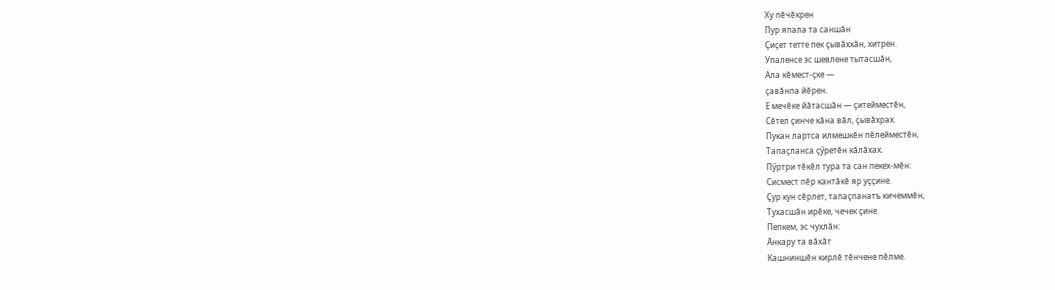Ху пĕчĕкрен
Пур япала та саншăн
Çиçет тетте пек çывăххăн, хитрен.
Упаленсе эс шевлене тытасшăн,
Ала кĕмест-çке —
çавăнпа йĕрен.
Е мечĕке йăтасшăн — çитейместĕн,
Сĕтел çинче кăна вăл, çывăхрах.
Пукан лартса илмешкĕн пĕлейместĕн,
Тапаçланса çӳретĕн кăлăхах.
Пӳртри тĕкĕл тура та сан пекех-мĕн:
Сисмест пĕр кантăкĕ яр уççине.
Çур кун сĕрлет, тапаçпанатъ кичеммĕн,
Тухасшăн ирĕке, чечек çине.
Пепкем, эс чухлăн:
Ăнкару та вăхăт
Кашниншĕн кирлĕ тĕнчене пĕлме.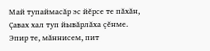Май тупаймасăр эс йĕрсе те пăхăн,
Çавах хал туп йывăрлăха çĕнме.
Эпир те, мăннисем, пит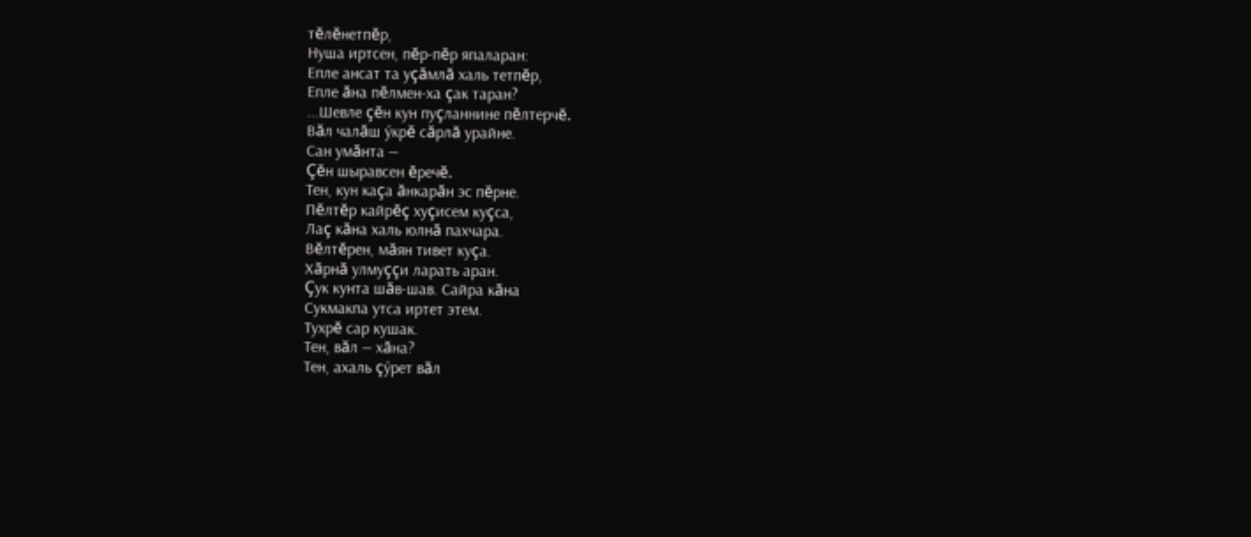тĕлĕнетпĕр,
Нуша иртсен, пĕр-пĕр япаларан:
Епле ансат та уçăмлă халь тетпĕр,
Епле ăна пĕлмен-ха çак таран?
...Шевле çĕн кун пуçланнине пĕлтерчĕ.
Вăл чалăш ӳкрĕ сăрлă урайне.
Сан умăнта —
Çĕн шыравсен ĕречĕ.
Тен, кун каçа ăнкарăн эс пĕрне.
Пĕлтĕр кайрĕç хуçисем куçса,
Лаç кăна халь юлнă пахчара.
Вĕлтĕрен, мăян тивет куçа.
Хăрнă улмуççи ларать аран.
Çук кунта шăв-шав. Сайра кăна
Сукмакпа утса иртет этем.
Тухрĕ сар кушак.
Тен, вăл — хăна?
Тен, ахаль çӳрет вăл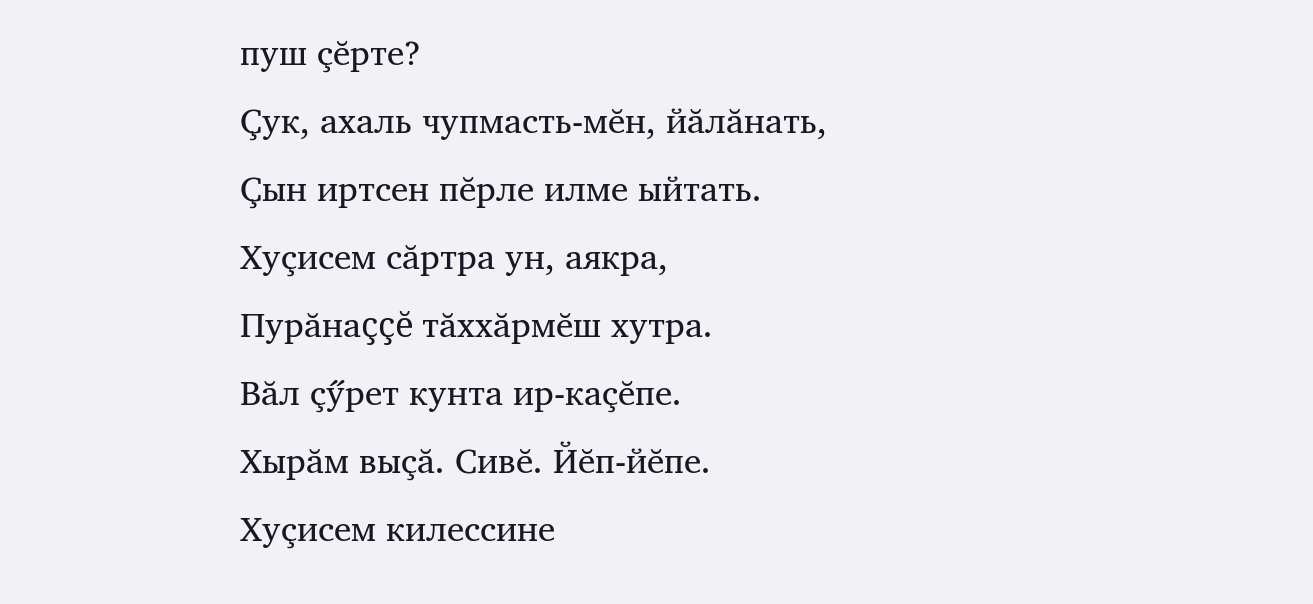пуш çĕрте?
Çук, ахаль чупмасть-мĕн, йăлăнать,
Çын иртсен пĕрле илме ыйтать.
Хуçисем сăртра ун, аякра,
Пурăнаççĕ тăххăрмĕш хутра.
Вăл çӳрет кунта ир-каçĕпе.
Хырăм выçă. Сивĕ. Йĕп-йĕпе.
Хуçисем килессине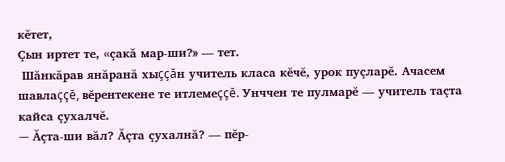кĕтет,
Çын иртет те, «çакă мар-ши?» — тет.
 Шăнкăрав янăранă хыççăн учитель класа кĕчĕ, урок пуçларĕ. Ачасем шавлаççĕ, вĕрентекене те итлемеççĕ. Унччен те пулмарĕ — учитель таçта кайса çухалчĕ.
— Ăçта-ши вăл? Ăçта çухалнă? — пĕр-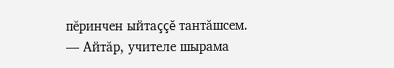пĕринчен ыйтаççĕ тантăшсем.
— Айтăр, учителе шырама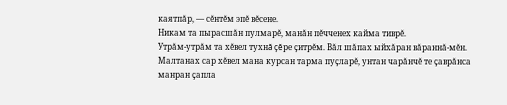каятпăр, — сĕнтĕм эпĕ вĕсене.
Никам та пырасшăн пулмарĕ, манăн пĕчченех кайма тиврĕ.
Утрăм-утрăм та хĕвел тухнă çĕре çитрĕм. Вăл шăпах ыйхăран вăраннă-мĕн. Малтанах сар хĕвел мана курсан тарма пуçларĕ, унтан чарăнчĕ те çаврăнса манран çапла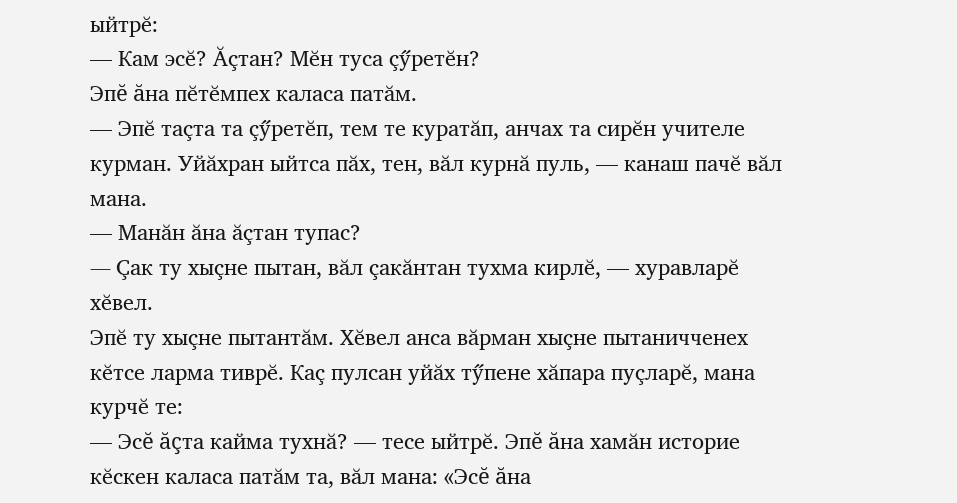ыйтрĕ:
— Кам эсĕ? Ăçтан? Мĕн туса çӳретĕн?
Эпĕ ăна пĕтĕмпех каласа патăм.
— Эпĕ таçта та çӳретĕп, тем те куратăп, анчах та сирĕн учителе курман. Уйăхран ыйтса пăх, тен, вăл курнă пуль, — канаш пачĕ вăл мана.
— Манăн ăна ăçтан тупас?
— Çак ту хыçне пытан, вăл çакăнтан тухма кирлĕ, — хуравларĕ хĕвел.
Эпĕ ту хыçне пытантăм. Хĕвел анса вăрман хыçне пытаничченех кĕтсе ларма тиврĕ. Каç пулсан уйăх тӳпене хăпара пуçларĕ, мана курчĕ те:
— Эсĕ ăçта кайма тухнă? — тесе ыйтрĕ. Эпĕ ăна хамăн историе кĕскен каласа патăм та, вăл мана: «Эсĕ ăна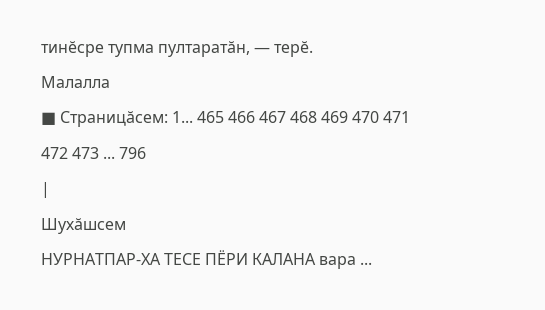тинĕсре тупма пултаратăн, — терĕ.
Малалла
■ Страницăсем: 1... 465 466 467 468 469 470 471 472 473 ... 796
|
Шухăшсем
НУРНАТПАР-ХА ТЕСЕ ПЁРИ КАЛАНА вара ...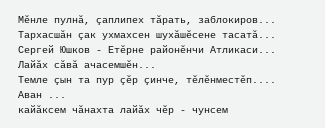Мĕнле пулнă, çаплипех тăрать, заблокиров...
Тархасшăн çак ухмахсен шухăшĕсене тасатă...
Сергей Юшков - Етĕрне районĕнчи Атликаси...
Лайăх сăвă ачасемшĕн...
Темле çын та пур çĕр çинче, тĕлĕнместĕп....
Аван ...
кайăксем чăнахта лайăх чĕр - чунсем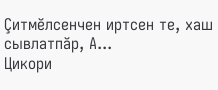Çитмĕлсенчен иртсен те, хаш сывлатпăр, А...
Цикори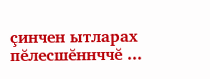çинчен ытларах пĕлесшĕннччĕ ...